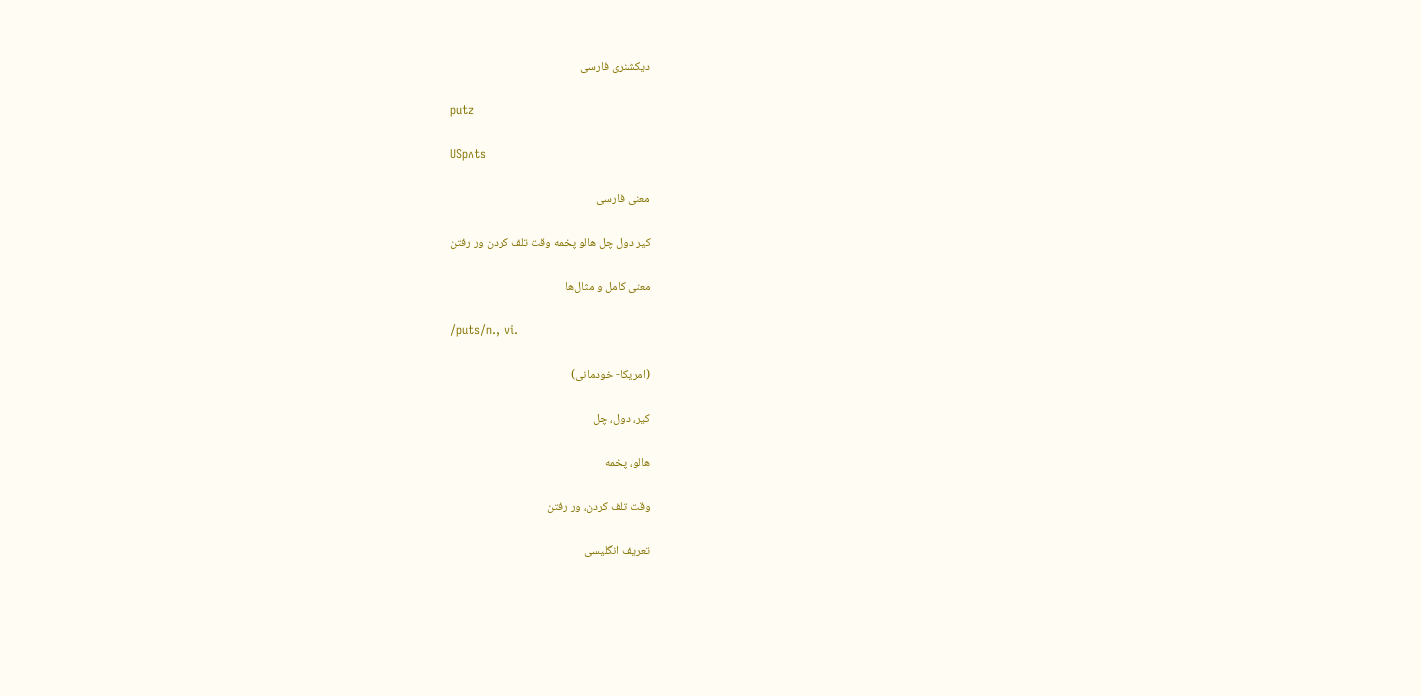دیکشنری فارسی

putz

USpʌts

معنی فارسی

کير دول چل هالو پخمه وقت تلف کردن ور رفتن

معنی کامل و مثال‌ها

/puts/n., vi.

(امریکا- خودمانی)

کیر، دول، چل

هالو، پخمه

وقت تلف کردن، ور رفتن

تعریف انگلیسی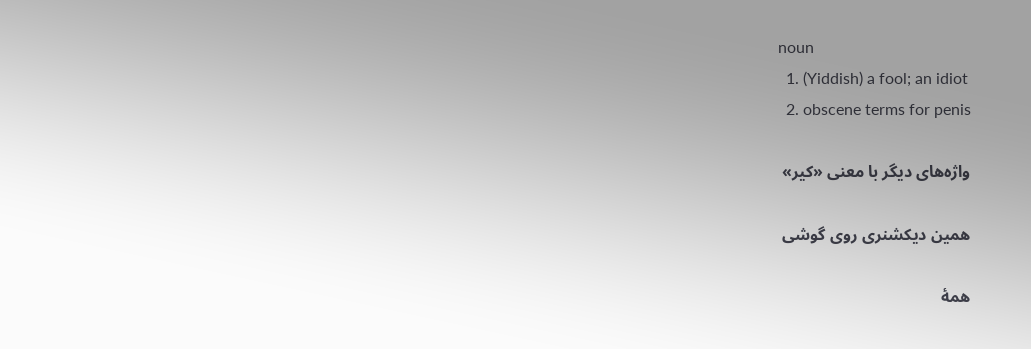noun
  1. (Yiddish) a fool; an idiot
  2. obscene terms for penis

واژه‌های دیگر با معنی «کير»

همین دیکشنری روی گوشی

همهٔ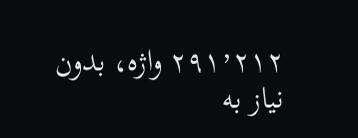۲۹۱٬۲۱۲ واژه، بدون نیاز به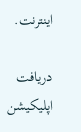اینترنت.

دریافت اپلیکیشن